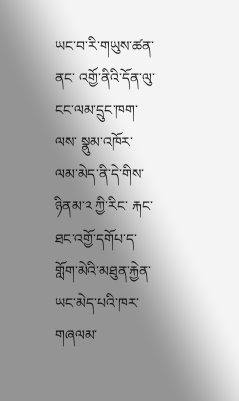ཡང་བ་རི་གཡུས་ཚན་ནང་ འགྱོ་ནིའི་དོན་ལུ་ ངང་ལམ་དྲུང་ཁག་ལས་ སྣུམ་འཁོར་ལམ་མེད་ནི་དེ་གིས་ ཉིནམ་༢ ཀྱི་རིང་ རྐང་ཐང་འགྱོ་དགོཔ་ད་ གློག་མེའི་མཐུན་རྐྱེན་ཡང་མེད་པའི་ཁར་ གཞལམ་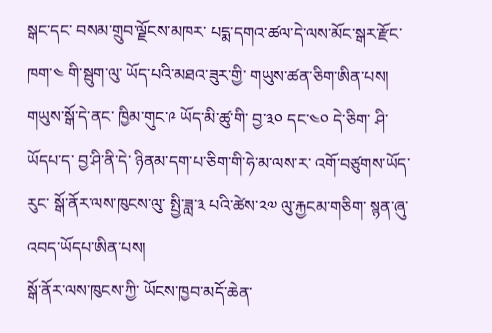སྒང་དང་ བསམ་གྲུབ་ལྗོངས་མཁར་ པདྨ་དགའ་ཚལ་དེ་ལས་མོང་སྒར་རྫོང་ཁག་༤ གི་སྦུག་ལུ་ ཡོད་པའི་མཐའ་ཟུར་གྱི་ གཡུས་ཚན་ཅིག་ཨིན་པས།
གཡུས་སྒོ་དེ་ནང་ ཁྱིམ་གུང་༩ ཡོད་མི་ཚུ་གི་ བྱ་༣༠ དང་༤༠ དེ་ཅིག་ ཤི་ཡོདཔ་ད་ བྱ་ཤི་ནི་དེ་ ཉིནམ་དག་པ་ཅིག་གི་ཧེ་མ་ལས་ར་ འགོ་བཙུགས་ཡོད་རུང་ སྒོ་ནོར་ལས་ཁུངས་ལུ་ སྤྱི་ཟླ་༣ པའི་ཚེས་༢༧ ལུ་རྐྱངམ་གཅིག་ སྙན་ཞུ་འབད་ཡོདཔ་ཨིན་པས།
སྒོ་ནོར་ལས་ཁུངས་ཀྱི་ ཡོངས་ཁྱབ་མདོ་ཆེན་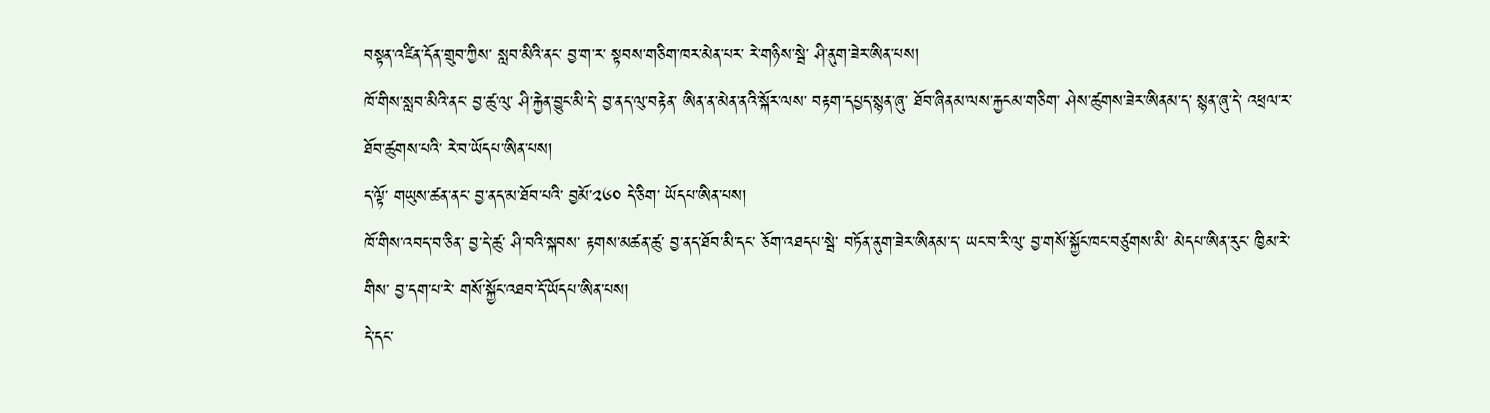བསྟན་འཛིན་དོན་གྲུབ་ཀྱིས་ སླབ་མིའི་ནང་ བྱ་ག་ར་ སྟབས་གཅིག་ཁར་མེན་པར་ རེ་གཉིས་སྦེ་ ཤི་ནུག་ཟེར་ཨིན་པས།
ཁོ་གིས་སླབ་མིའི་ནང་ བྱ་ཚུ་ལུ་ ཤི་རྐྱེན་བྱུང་མི་དེ་ བྱ་ནད་ལུ་བརྟེན་ ཨིན་ན་མེན་ནའི་སྐོར་ལས་ བརྟག་དཔྱད་སྙན་ཞུ་ ཐོབ་ཞིནམ་ལས་རྐྱངམ་གཅིག་ ཤེས་ཚུགས་ཟེར་ཨིནམ་ད་ སྙན་ཞུ་དེ་ འཕྲལ་ར་ཐོབ་ཚུགས་པའི་ རེ་བ་ཡོདཔ་ཨིན་པས།
ད་ལྟོ་ གཡུས་ཚན་ནང་ བྱ་ནད་མ་ཐོབ་པའི་ བྱམོ་༢༦༠ དེ་ཅིག་ ཡོདཔ་ཨིན་པས།
ཁོ་གིས་འབད་བ་ཅིན་ བྱ་དེ་ཚུ་ ཤི་བའི་སྐབས་ རྟགས་མཚན་ཚུ་ བྱ་ནད་ཐོབ་མི་དང་ ཅོག་འཐདཔ་སྦེ་ བཏོན་ནུག་ཟེར་ཨིནམ་ད་ ཡང་བ་རི་ལུ་ བྱ་གསོ་སྐྱོང་ཁང་བཙུགས་མི་ མེདཔ་ཨིན་རུང་ ཁྱིམ་རེ་གིས་ བྱ་དག་པ་རེ་ གསོ་སྐྱོང་འཐབ་དོ་ཡོདཔ་ཨིན་པས།
དེ་དང་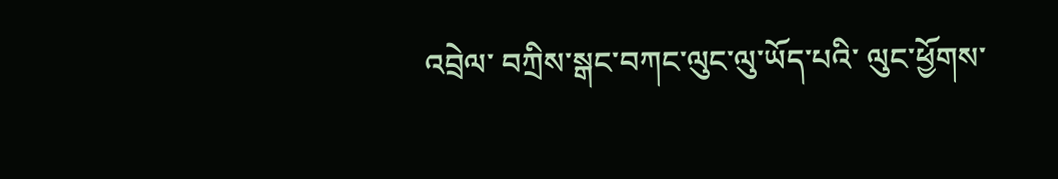འབྲེལ་ བཀྲིས་སྒང་བཀང་ལུང་ལུ་ཡོད་པའི་ ལུང་ཕྱོགས་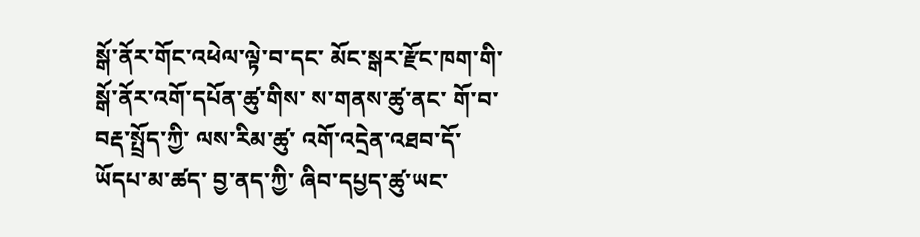སྒོ་ནོར་གོང་འཕེལ་ལྟེ་བ་དང་ མོང་སྒར་རྫོང་ཁག་གི་ སྒོ་ནོར་འགོ་དཔོན་ཚུ་གིས་ ས་གནས་ཚུ་ནང་ གོ་བ་བརྡ་སྤྲོད་ཀྱི་ ལས་རིམ་ཚུ་ འགོ་འདྲེན་འཐབ་དོ་ཡོདཔ་མ་ཚད་ བྱ་ནད་ཀྱི་ ཞིབ་དཔྱད་ཚུ་ཡང་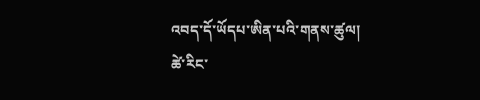འབད་དོ་ཡོདཔ་ཨིན་པའི་གནས་ཚུལ།
ཚེ་རིང་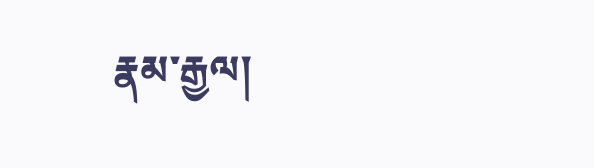རྣམ་རྒྱལ།